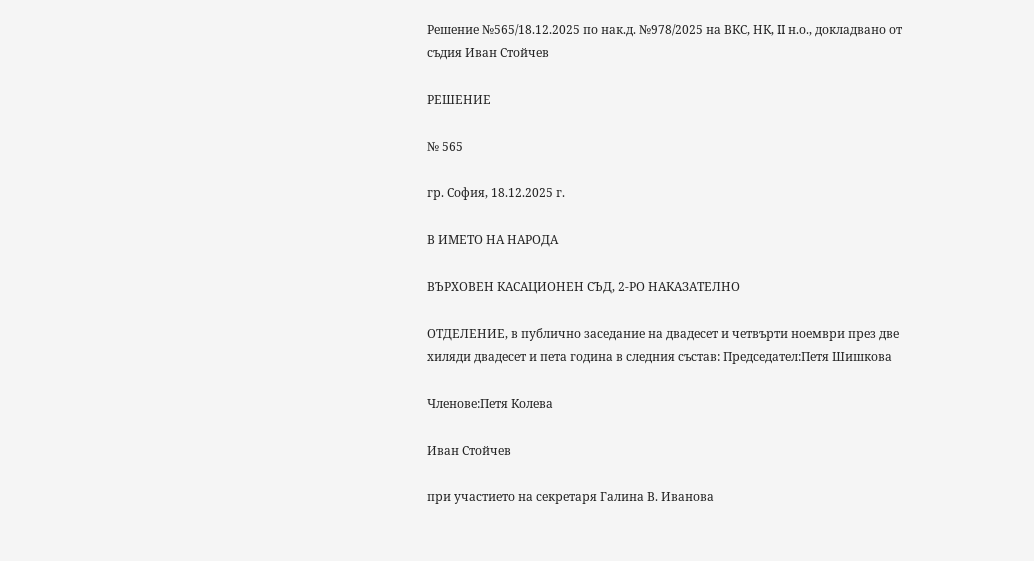Решение №565/18.12.2025 по нак.д. №978/2025 на ВКС, НК, II н.о., докладвано от съдия Иван Стойчев

РЕШЕНИЕ

№ 565

гр. София, 18.12.2025 г.

В ИМЕТО НА НАРОДА

ВЪРХОВЕН КАСАЦИОНЕН СЪД, 2-РО НАКАЗАТЕЛНО

ОТДЕЛЕНИЕ, в публично заседание на двадесет и четвърти ноември през две хиляди двадесет и пета година в следния състав: Председател:Петя Шишкова

Членове:Петя Колева

Иван Стойчев

при участието на секретаря Галина В. Иванова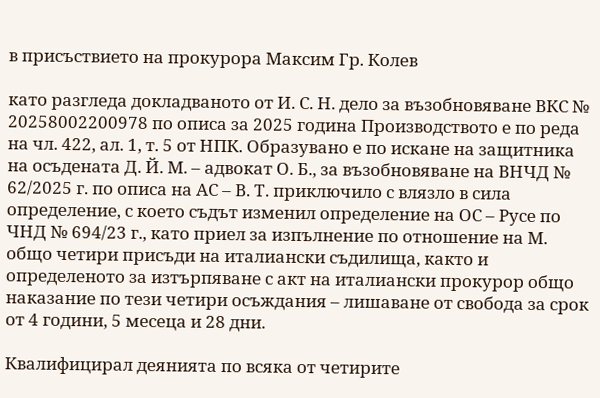в присъствието на прокурора Максим Гр. Колев

като разгледа докладваното от И. С. Н. дело за възобновяване ВКС № 20258002200978 по описа за 2025 година Производството е по реда на чл. 422, ал. 1, т. 5 от НПК. Образувано е по искане на защитника на осъдената Д. Й. М. – адвокат О. Б., за възобновяване на ВНЧД № 62/2025 г. по описа на АС – В. Т. приключило с влязло в сила определение, с което съдът изменил определение на ОС – Русе по ЧНД № 694/23 г., като приел за изпълнение по отношение на М. общо четири присъди на италиански съдилища, както и определеното за изтърпяване с акт на италиански прокурор общо наказание по тези четири осъждания – лишаване от свобода за срок от 4 години, 5 месеца и 28 дни.

Квалифицирал деянията по всяка от четирите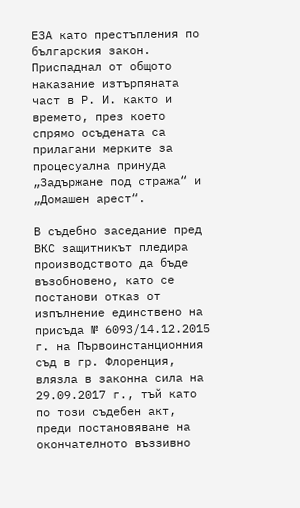ЕЗА като престъпления по българския закон. Приспаднал от общото наказание изтърпяната част в Р. И. както и времето, през което спрямо осъдената са прилагани мерките за процесуална принуда „Задържане под стража“ и „Домашен арест“.

В съдебно заседание пред ВКС защитникът пледира производството да бъде възобновено, като се постанови отказ от изпълнение единствено на присъда № 6093/14.12.2015 г. на Първоинстанционния съд в гр. Флоренция, влязла в законна сила на 29.09.2017 г., тъй като по този съдебен акт, преди постановяване на окончателното въззивно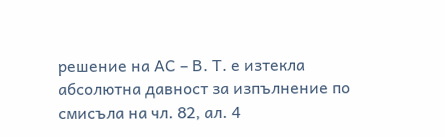решение на АС – В. Т. е изтекла абсолютна давност за изпълнение по смисъла на чл. 82, ал. 4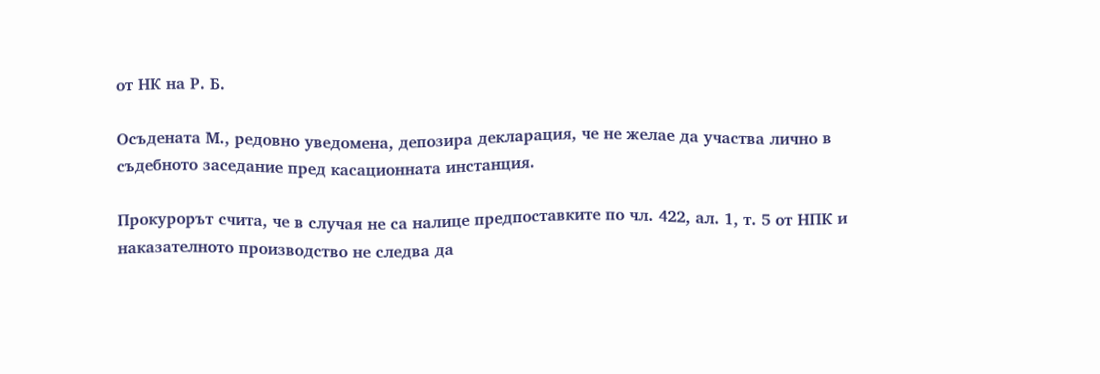от НК на Р. Б.

Осъдената М., редовно уведомена, депозира декларация, че не желае да участва лично в съдебното заседание пред касационната инстанция.

Прокурорът счита, че в случая не са налице предпоставките по чл. 422, ал. 1, т. 5 от НПК и наказателното производство не следва да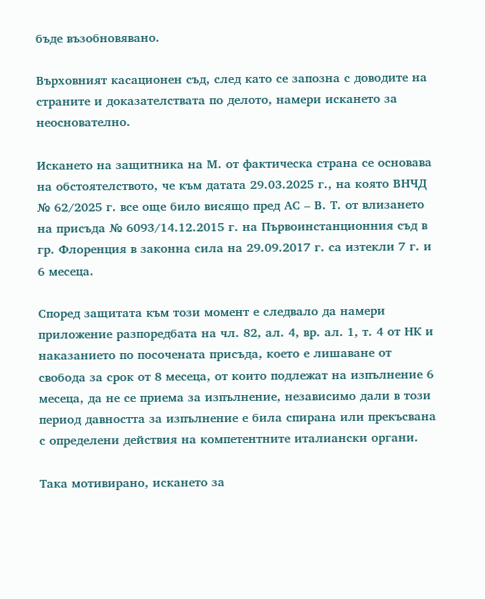бъде възобновявано.

Върховният касационен съд, след като се запозна с доводите на страните и доказателствата по делото, намери искането за неоснователно.

Искането на защитника на М. от фактическа страна се основава на обстоятелството, че към датата 29.03.2025 г., на която ВНЧД № 62/2025 г. все още било висящо пред АС – В. Т. от влизането на присъда № 6093/14.12.2015 г. на Първоинстанционния съд в гр. Флоренция в законна сила на 29.09.2017 г. са изтекли 7 г. и 6 месеца.

Според защитата към този момент е следвало да намери приложение разпоредбата на чл. 82, ал. 4, вр. ал. 1, т. 4 от НК и наказанието по посочената присъда, което е лишаване от свобода за срок от 8 месеца, от които подлежат на изпълнение 6 месеца, да не се приема за изпълнение, независимо дали в този период давността за изпълнение е била спирана или прекъсвана с определени действия на компетентните италиански органи.

Така мотивирано, искането за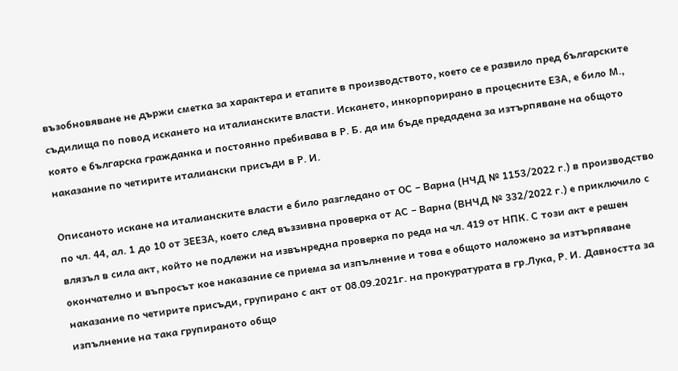възобновяване не държи сметка за характера и етапите в производството, което се е развило пред българските съдилища по повод искането на италианските власти. Искането, инкорпорирано в процесните ЕЗА, е било М., която е българска гражданка и постоянно пребивава в Р. Б. да им бъде предадена за изтърпяване на общото наказание по четирите италиански присъди в Р. И.

Описаното искане на италианските власти е било разгледано от ОС – Варна (НЧД № 1153/2022 г.) в производство по чл. 44, ал. 1 до 10 от ЗЕЕЗА, което след въззивна проверка от АС – Варна (ВНЧД № 332/2022 г.) е приключило с влязъл в сила акт, който не подлежи на извънредна проверка по реда на чл. 419 от НПК. С този акт е решен окончателно и въпросът кое наказание се приема за изпълнение и това е общото наложено за изтърпяване наказание по четирите присъди, групирано с акт от 08.09.2021г. на прокуратурата в гр.Лука, Р. И. Давността за изпълнение на така групираното общо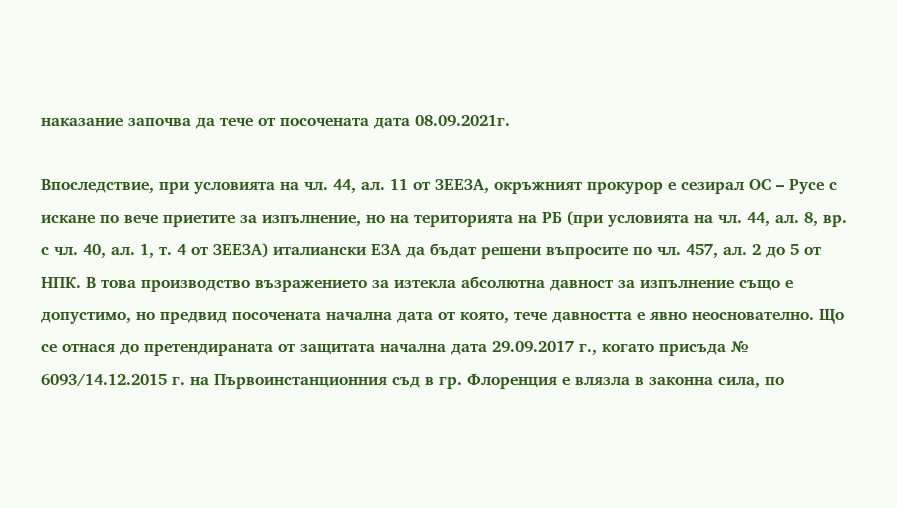наказание започва да тече от посочената дата 08.09.2021г.

Впоследствие, при условията на чл. 44, ал. 11 от ЗЕЕЗА, окръжният прокурор е сезирал ОС – Русе с искане по вече приетите за изпълнение, но на територията на РБ (при условията на чл. 44, ал. 8, вр. с чл. 40, ал. 1, т. 4 от ЗЕЕЗА) италиански ЕЗА да бъдат решени въпросите по чл. 457, ал. 2 до 5 от НПК. В това производство възражението за изтекла абсолютна давност за изпълнение също е допустимо, но предвид посочената начална дата от която, тече давността е явно неоснователно. Що се отнася до претендираната от защитата начална дата 29.09.2017 г., когато присъда № 6093/14.12.2015 г. на Първоинстанционния съд в гр. Флоренция е влязла в законна сила, по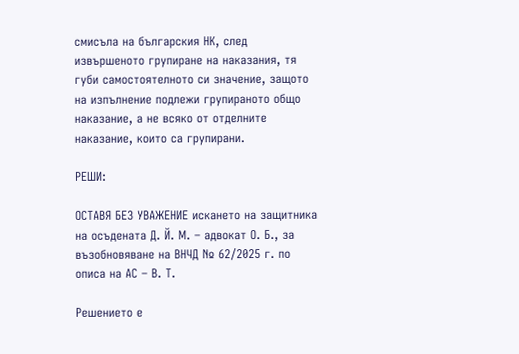смисъла на българския НК, след извършеното групиране на наказания, тя губи самостоятелното си значение, защото на изпълнение подлежи групираното общо наказание, а не всяко от отделните наказание, които са групирани.

РЕШИ:

ОСТАВЯ БЕЗ УВАЖЕНИЕ искането на защитника на осъдената Д. Й. М. – адвокат О. Б., за възобновяване на ВНЧД № 62/2025 г. по описа на АС – В. Т.

Решението е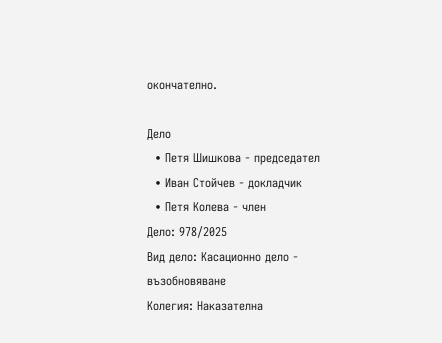окончателно.

Дело
  • Петя Шишкова - председател
  • Иван Стойчев - докладчик
  • Петя Колева - член
Дело: 978/2025
Вид дело: Касационно дело - възобновяване
Колегия: Наказателна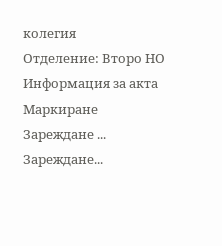колегия
Отделение: Второ НО
Информация за акта
Маркиране
Зареждане ...
Зареждане...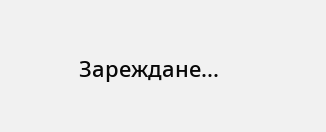Зареждане...